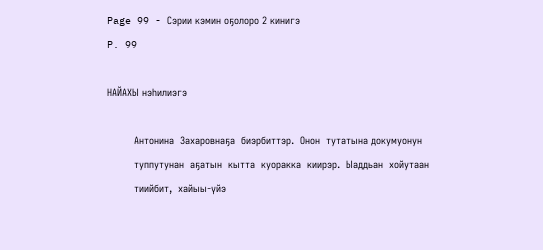Page 99 - Сэрии кэмин оҕолоро 2 кинигэ
P. 99

НАЙАХЫ нэһилиэгэ

         Антонина  Захаровнаҕа  биэрбиттэр.  Онон  тутатына докумуонун
         туппутунан  аҕатын  кытта  куоракка  киирэр.  Ыаддьан  хойутаан
         тиийбит,  хайыы-үйэ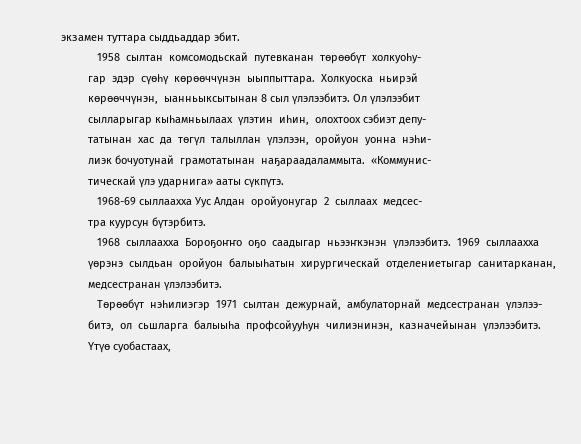экзамен туттара сыддьаддар эбит.
            1958  сылтан  комсомодьскай  путевканан  төрөөбүт  холкуоһу-
         гар  эдэр  сүөһү  көрөөччүнэн  ыыппыттара.  Холкуоска  ньирэй
         көрөөччүнэн,  ыанньыксытынан 8 сыл үлэлээбитэ. Ол үлэлээбит
         сылларыгар кыһамньылаах  үлэтин  иһин,  олохтоох сэбиэт депу-
         татынан  хас  да  төгүл  талыллан  үлэлээн,  оройуон  уонна  нэһи-
         лиэк бочуотунай  грамотатынан  наҕараадаламмыта.  «Коммунис-
         тическай үлэ ударнига» ааты сүкпүтэ.
            1968-69 сыллаахха Уус Алдан  оройуонугар  2  сыллаах  медсес-
         тра куурсун бүтэрбитэ.
            1968  сыллаахха  Бороҕоҥҥо  оҕо  саадыгар  ньээҥкэнэн  үлэлээбитэ.  1969  сыллаахха
         үөрэнэ  сылдьан  оройуон  балыыһатын  хирургическай  отделениетыгар  санитарканан,
         медсестранан үлэлээбитэ.
            Төрөөбүт  нэһилиэгэр  1971  сылтан  дежурнай,  амбулаторнай  медсестранан  үлэлээ-
         битэ,  ол  сьшларга  балыыһа  профсойууһун  чилиэнинэн,  казначейынан  үлэлээбитэ.
         Үтүө суобастаах,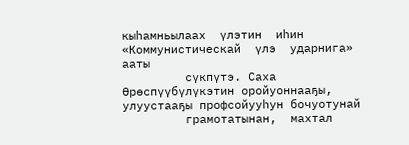кыһамньылаах  үлэтин  иһин  «Коммунистическай  үлэ  ударнига»  ааты
         сүкпүтэ. Саха Өрөспүүбүлүкэтин оройуоннааҕы, улуустааҕы профсойууһун бочуотунай
         грамотатынан,  махтал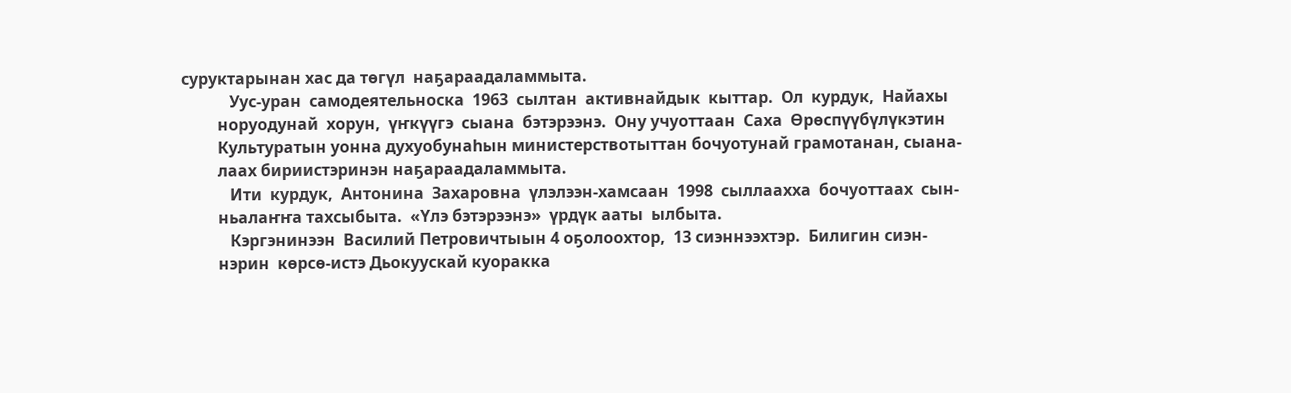суруктарынан хас да төгүл  наҕараадаламмыта.
            Уус-уран  самодеятельноска  1963  сылтан  активнайдык  кыттар.  Ол  курдук,  Найахы
         норуодунай  хорун,  үҥкүүгэ  сыана  бэтэрээнэ.  Ону учуоттаан  Саха  Өрөспүүбүлүкэтин
         Культуратын уонна духуобунаһын министерствотыттан бочуотунай грамотанан, сыана-
         лаах бириистэринэн наҕараадаламмыта.
            Ити  курдук,  Антонина  Захаровна  үлэлээн-хамсаан  1998  сыллаахха  бочуоттаах  сын-
         ньалаҥҥа тахсыбыта.  «Үлэ бэтэрээнэ»  үрдүк ааты  ылбыта.
            Кэргэнинээн  Василий Петровичтыын 4 оҕолоохтор,  13 сиэннээхтэр.  Билигин сиэн-
         нэрин  көрсө-истэ Дьокуускай куоракка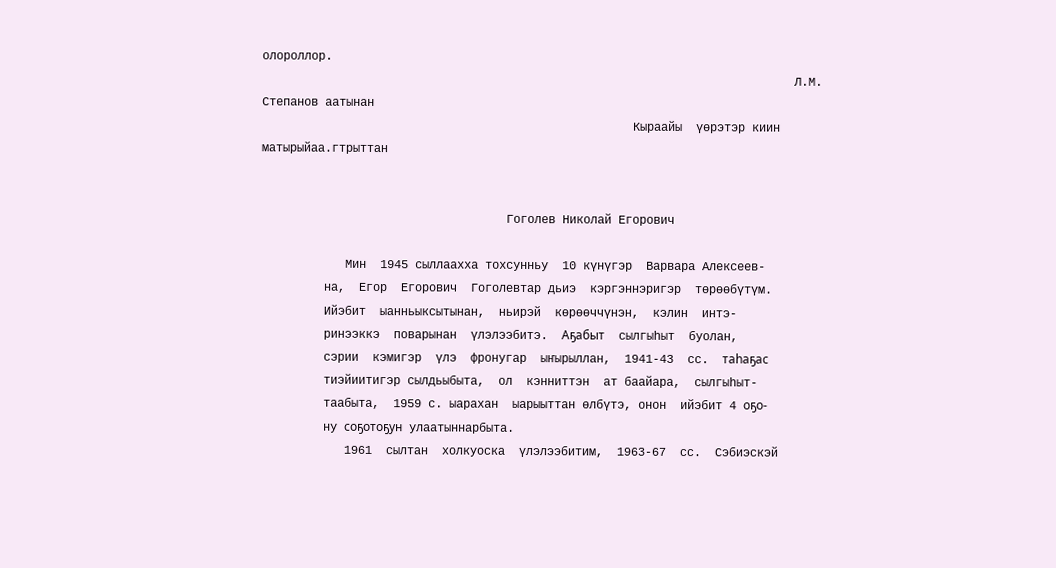олороллор.
                                                                            Л.М.  Степанов аатынан
                                                     Кыраайы  үөрэтэр киин матырыйаа.гтрыттан


                                   Гоголев Николай Егорович

            Мин  1945 сыллаахха тохсунньу  10 күнүгэр  Варвара Алексеев-
         на,  Егор  Егорович  Гоголевтар дьиэ  кэргэннэригэр  төрөөбүтүм.
         Ийэбит  ыанньыксытынан,  ньирэй  көрөөччүнэн,  кэлин  интэ-
         ринээккэ  поварынан  үлэлээбитэ.  Аҕабыт  сылгыһыт  буолан,
         сэрии  кэмигэр  үлэ  фронугар  ыҥырыллан,  1941-43  сс.  таһаҕас
         тиэйиитигэр сылдьыбыта,  ол  кэнниттэн  ат баайара,  сылгыһыт-
         таабыта,  1959 с. ыарахан  ыарыыттан өлбүтэ, онон  ийэбит 4 оҕо-
         ну соҕотоҕун улаатыннарбыта.
            1961  сылтан  холкуоска  үлэлээбитим,  1963-67  сс.  Сэбиэскэй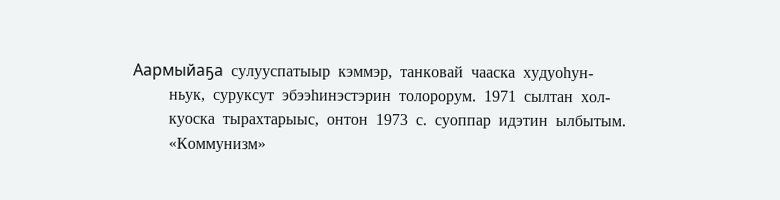Аармыйаҕа  сулууспатыыр  кэммэр,  танковай  чааска  худуоһун-
         ньук,  суруксут  эбээһинэстэрин  толорорум.  1971  сылтан  хол-
         куоска  тырахтарыыс,  онтон  1973  с.  суоппар  идэтин  ылбытым.
         «Коммунизм»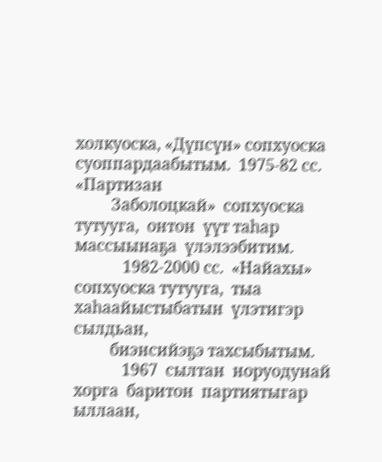холкуоска, «Дүпсүн» сопхуоска суоппардаабытым.  1975-82 сс. «Партизан
         Заболоцкай»  сопхуоска тутууга,  онтон  үүт таһар массыынаҕа  үлэлээбитим.
            1982-2000 сс.  «Найахы» сопхуоска тутууга,  тыа  хаһаайыстыбатын  үлэтигэр сылдьан,
         биэнсийэҕэ тахсыбытым.
            1967  сылтан  норуодунай  хорга  баритон  партиятыгар  ыллаан,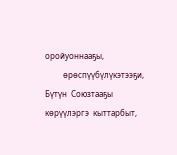оройуоннааҕы,
         өрөспүүбүлүкэтээҕи,  Бүтүн  Союзтааҕы  көрүүлэргэ  кыттарбыт,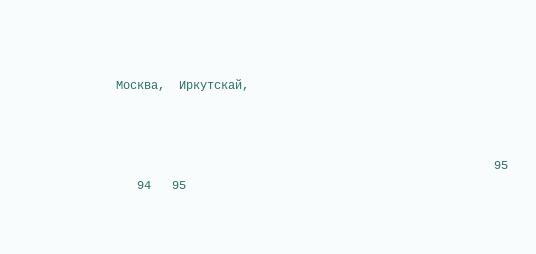Москва,  Иркутскай,



                                                      95
   94   95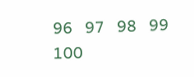96   97   98   99   100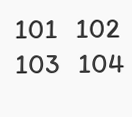101   102   103   104